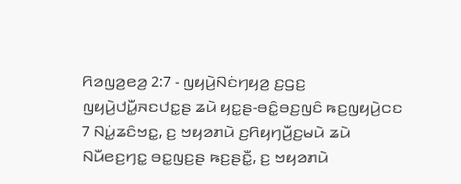ꤖꤤꤜꤤ꤬ꤕꤤ꤬ 2:7 - ꤜꤟꤣꤧ꤬ꤡꤢꤦꤚꤟꤤ꤬ ꤢ꤬ꤞꤢ꤬ ꤜꤟꤣꤧ꤬ꤓꤣꤪ꤭ꤏꤢꤓꤢ꤭ꤔ ꤘꤣꤧ ꤟꤢ꤭ꤔ-ꤋꤢꤨ꤭ꤋꤢ꤬ꤜꤢꤨ ꤒꤢ꤬ꤜꤟꤣꤧ꤬ꤍꤢ
7 ꤡꤣꤦ꤭ꤘꤢꤨꤠꤢ꤭, ꤢ꤬ ꤠꤟꤤꤊꤣꤧ ꤢ꤬ꤖꤟꤚꤣꤪ꤬ꤢ꤬ꤗꤣꤧ ꤘꤣꤧ ꤡꤣꤪꤕꤢ꤬ꤚꤢ꤭ ꤋꤢ꤭ꤜꤢ꤬ꤔ ꤒꤢ꤬ꤔꤢꤪ꤭, ꤢ꤬ ꤠꤟꤤꤊꤣꤧ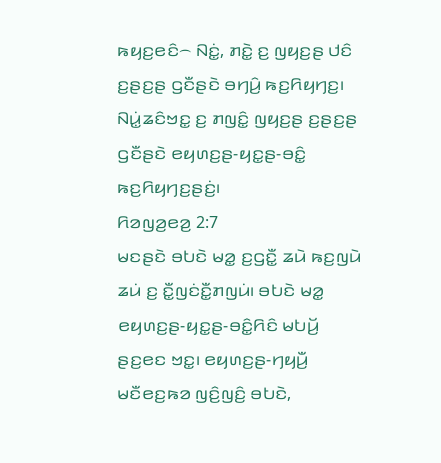ꤒꤟꤢ꤬ꤕꤢꤨ꤮ ꤡꤢꤦ꤭, ꤊꤢꤧ꤭ ꤢ꤬ ꤜꤟꤢ꤬ꤔ ꤓꤢꤨ ꤢ꤬ꤔꤢ꤬ꤔ ꤞꤢꤪꤔꤢꤧ ꤋꤚꤣꤨ꤬ ꤒꤢ꤬ꤖꤟꤚꤢ꤬꤯ ꤡꤣꤦ꤭ꤘꤢꤨꤠꤢ꤭ ꤢ꤬ ꤊꤜꤢꤨ꤭ ꤜꤟꤢ꤬ꤔ ꤢ꤬ꤔꤢ꤬ꤔ ꤞꤢꤪꤔꤢꤧ ꤕꤟꤛꤢ꤬ꤔ-ꤟꤢ꤭ꤔ-ꤋꤢꤨ꤭ ꤒꤢ꤬ꤖꤟꤚꤢ꤬ꤔꤢꤦ꤬꤯
ꤖꤤꤜꤤ꤬ꤕꤤ꤬ 2:7
ꤗꤢꤔꤢꤧ ꤋꤝꤢꤧ ꤗꤤ꤭ ꤢ꤬ꤞꤢꤪ꤭ ꤘꤣꤧ ꤒꤢ꤬ꤜꤣꤧ ꤘꤣꤦ ꤢ꤬ ꤢꤪ꤭ꤜꤢꤦꤢꤪ꤭ꤊꤜꤣꤦ꤯ ꤋꤝꤢꤧ ꤗꤤ꤭ ꤕꤟꤛꤢ꤬ꤔ-ꤟꤢ꤭ꤔ-ꤋꤢꤨ꤭ꤖꤢꤨ ꤗꤝꤣꤩ꤬ ꤔꤢ꤬ꤕꤢ ꤠꤢ꤭꤯ ꤕꤟꤛꤢ꤬ꤔ-ꤚꤟꤣꤪ꤬ ꤗꤢꤪꤕꤢ꤬ꤒꤤ ꤜꤢꤨ꤬ꤜꤢꤨ꤬ ꤋꤝꤢꤧ,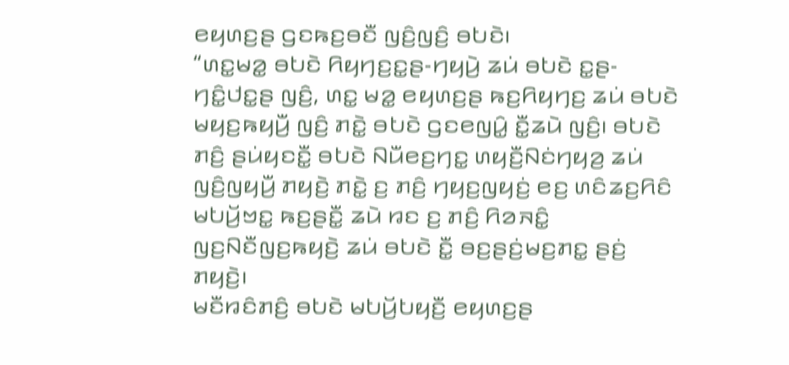ꤕꤟꤛꤢ꤬ꤔ ꤞꤢꤒꤢ꤬ꤋꤢꤪ ꤜꤢꤨ꤬ꤜꤢꤨ꤬ ꤋꤝꤢꤧ꤯
“ꤛꤢ꤭ꤗꤤ꤭ ꤋꤝꤢꤧ ꤖꤟꤚꤢ꤬ꤢ꤭ꤔ-ꤚꤟꤣꤧ꤬ ꤘꤣꤦ ꤋꤝꤢꤧ ꤢ꤭ꤔ-ꤚꤢꤨ꤭ꤓꤢ꤭ꤔ ꤜꤢꤨ꤬, ꤛꤢ꤭ ꤗꤤ꤭ ꤕꤟꤛꤢ꤬ꤔ ꤒꤢ꤬ꤖꤟꤚꤢ꤬ ꤘꤣꤦ ꤋꤝꤢꤧ ꤗꤟꤢ꤬ꤒꤟꤣꤪ꤬ ꤜꤢꤨ꤬ ꤊꤢꤧ꤭ ꤋꤝꤢꤧ ꤞꤢꤕꤜꤣꤨ꤭ ꤢꤪ꤭ꤘꤣꤧ ꤜꤢꤨ꤬꤯ ꤋꤝꤢꤧ ꤊꤢꤨ꤬ ꤔꤣꤦꤟꤢꤢꤪ꤭ ꤋꤝꤢꤧ ꤡꤣꤪꤕꤢ꤬ꤚꤢ꤭ ꤛꤟꤢꤪ꤬ꤡꤢꤦꤚꤟꤤ꤬ ꤘꤣꤦ ꤜꤢꤨ꤬ꤜꤟꤣꤪ꤬ ꤊꤟꤢꤧ꤬ ꤊꤢꤧ꤭ ꤢ꤬ ꤊꤢꤨ꤬ ꤚꤟꤢ꤬ꤜꤟꤢꤦ꤬ ꤕꤢ꤬ ꤛꤢꤨꤘꤢ꤬ꤖꤢꤨ ꤗꤝꤣꤩ꤬ꤠꤢ꤭ ꤒꤢ꤬ꤔꤢꤪ꤭ ꤘꤣꤧ ꤙꤢ ꤢ꤬ ꤊꤢꤨ꤬ ꤖꤤꤏꤢꤨ꤭ ꤜꤢ꤬ꤡꤢꤪꤜꤢ꤬ꤒꤟꤢꤧ꤬ ꤘꤣꤦ ꤋꤝꤢꤧ ꤢꤪ꤭ ꤋꤢ꤬ꤔꤢꤦ꤬ꤗꤢ꤬ꤊꤢ꤭ ꤔꤢꤦ꤬ ꤊꤟꤢꤧ꤬꤯
ꤗꤢꤪꤙꤢꤨꤊꤢꤨ꤬ ꤋꤝꤢꤧ ꤗꤝꤣꤩ꤬ꤝꤟꤢꤪ꤬ ꤕꤟꤛꤢ꤬ꤔ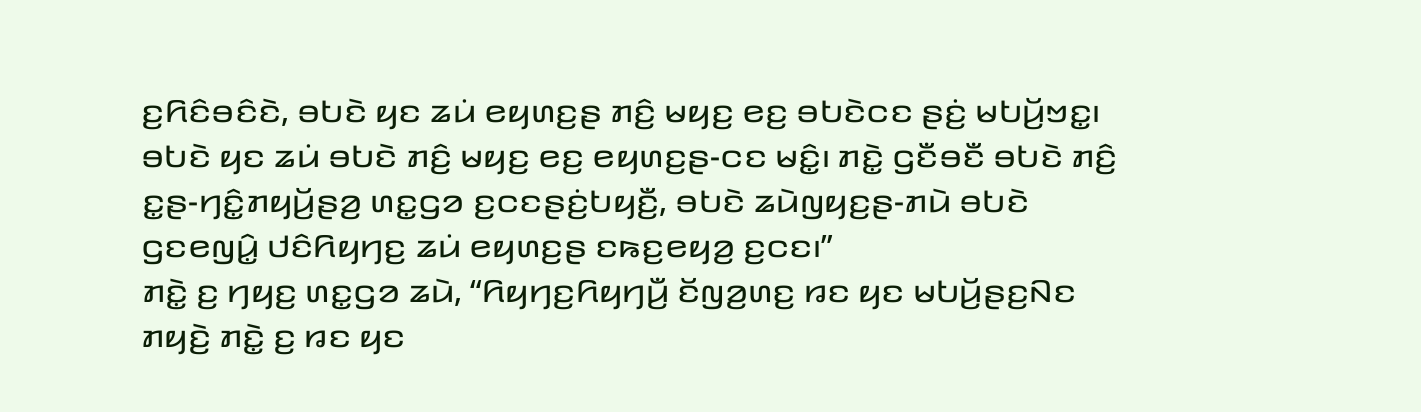ꤢ꤬ꤖꤢꤨꤋꤢꤨꤢꤧ, ꤋꤝꤢꤧ ꤟꤢ ꤘꤣꤦ ꤕꤟꤛꤢ꤬ꤔ ꤊꤢꤨ꤬ ꤗꤟꤢ꤬ ꤕꤢ꤬ ꤋꤝꤢꤧꤍꤢ ꤔꤢꤦ꤬ ꤗꤝꤣꤩ꤬ꤠꤢ꤭꤯ ꤋꤝꤢꤧ ꤟꤢ ꤘꤣꤦ ꤋꤝꤢꤧ ꤊꤢꤨ꤬ ꤗꤟꤢ꤬ ꤕꤢ꤬ ꤕꤟꤛꤢ꤬ꤔ-ꤍꤢ ꤗꤢꤨ꤭꤯ ꤊꤢꤧ꤭ ꤞꤢꤪꤋꤢꤪ ꤋꤝꤢꤧ ꤊꤢꤨ꤬ ꤢ꤭ꤔ-ꤚꤢꤨ꤭ꤊꤟꤣꤩ꤬ꤔꤤ꤬ ꤛꤢ꤭ꤞꤤ ꤢ꤬ꤍꤢꤔꤢꤦ꤬ꤝꤟꤢꤪ꤬, ꤋꤝꤢꤧ ꤘꤣꤧꤜꤟꤢ꤬ꤔ-ꤊꤣꤧ ꤋꤝꤢꤧ ꤞꤢꤕꤜꤣꤨ꤭ ꤓꤢꤨꤖꤟꤚꤢ꤬ ꤘꤣꤦ ꤕꤟꤛꤢ꤬ꤔ ꤢꤒꤢ꤬ꤕꤟꤤ꤬ ꤢ꤬ꤍꤢ꤯”
ꤊꤢꤧ꤭ ꤢ꤬ ꤚꤟꤢ꤬ ꤛꤢ꤭ꤞꤤ ꤘꤣꤧ, “ꤖꤟꤚꤢ꤬ꤖꤟꤚꤣꤪ꤬ ꤢꤩꤜꤤ꤬ꤛꤢ꤬ ꤙꤢ ꤟꤢ ꤗꤝꤣꤩ꤬ꤔꤢ꤬ꤡꤢ ꤊꤟꤢꤧ꤬ ꤊꤢꤧ꤭ ꤢ꤬ ꤙꤢ ꤟꤢ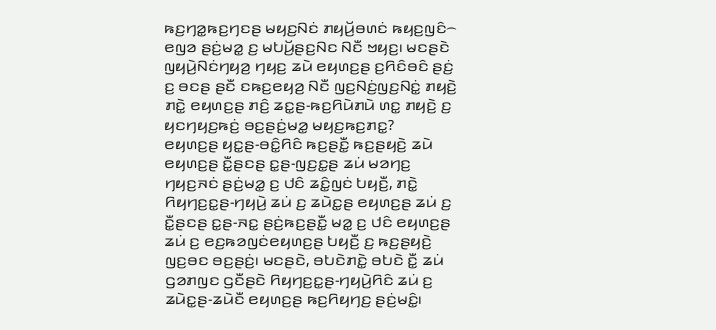ꤒꤢ꤬ꤚꤤ꤭ꤒꤢ꤬ꤚꤢꤔ ꤗꤟꤢ꤬ꤡꤢꤦ ꤊꤟꤣꤩ꤬ꤋꤛꤢꤦ ꤒꤟꤢ꤬ꤜꤢꤨ꤮ ꤕꤜꤤ ꤔꤢꤦ꤬ꤗꤤ꤭ ꤢ꤬ ꤗꤝꤣꤩ꤬ꤔꤢ꤬ꤡꤢ ꤡꤢꤪ ꤠꤟꤢ꤬꤯ ꤗꤢꤔꤢꤧ ꤜꤟꤣꤧ꤬ꤡꤢꤦꤚꤟꤤ꤬ ꤚꤟꤢ꤬ ꤘꤣꤧ ꤕꤟꤛꤢ꤬ꤔ ꤢ꤬ꤖꤢꤨꤋꤢꤨ ꤔꤢꤦ꤬ ꤢ꤬ ꤋꤢꤔ ꤔꤢꤪ ꤢꤒꤢ꤬ꤕꤟꤤ꤬ ꤡꤢꤪ ꤜꤢ꤬ꤡꤢꤦ꤬ꤜꤢ꤬ꤡꤢꤦ꤭ ꤊꤟꤢꤧ꤬ ꤊꤢꤧ꤭ ꤕꤟꤛꤢ꤬ꤔ ꤊꤢꤨ꤬ ꤘꤢ꤭ꤔ-ꤒꤢ꤬ꤖꤣꤧꤊꤣꤧ ꤛꤢ꤭ ꤊꤟꤢꤧ꤬ ꤢ꤬ ꤟꤢꤚꤟꤢ꤬ꤒꤢꤦ꤬ ꤋꤢ꤬ꤔꤢꤦ꤬ꤗꤤ꤭ ꤗꤟꤢ꤬ꤒꤢ꤬ꤊꤢ꤭?
ꤕꤟꤛꤢ꤬ꤔ ꤟꤢ꤭ꤔ-ꤋꤢꤨ꤭ꤖꤢꤨ ꤒꤢ꤬ꤔꤢꤪ꤭ ꤒꤢ꤬ꤔꤟꤢꤧ꤬ ꤘꤣꤧ ꤕꤟꤛꤢ꤬ꤔ ꤢꤪ꤭ꤔꤢꤔ ꤢ꤭ꤔ-ꤜꤢ꤬ꤢ꤭ꤔ ꤘꤣꤦ ꤗꤤꤚꤢ꤬ ꤚꤟꤢ꤬ꤏꤢꤦ ꤔꤢꤦ꤬ꤗꤤ꤭ ꤢ꤬ ꤓꤢꤨ ꤘꤢꤨ꤭ꤜꤢꤦ ꤝꤟꤢꤪ꤬, ꤊꤢꤧ꤭ ꤖꤟꤚꤢ꤬ꤢ꤭ꤔ-ꤚꤟꤣꤧ꤬ ꤘꤣꤦ ꤢ꤬ ꤘꤣꤧꤢ꤭ꤔ ꤕꤟꤛꤢ꤬ꤔ ꤘꤣꤦ ꤢ꤬ ꤢꤪ꤭ꤔꤢꤔ ꤢ꤭ꤔ-ꤏꤢ꤭ ꤔꤢꤦ꤬ꤒꤢ꤬ꤔꤢꤪ꤭ ꤗꤤ꤭ ꤢ꤬ ꤓꤢꤨ ꤕꤟꤛꤢ꤬ꤔ ꤘꤣꤦ ꤢ꤬ ꤕꤢ꤬ꤒꤤꤜꤢꤦꤕꤟꤛꤢ꤬ꤔ ꤝꤟꤢꤪ꤬ ꤢ꤬ ꤒꤢ꤬ꤔꤟꤢꤧ꤬ ꤜꤢ꤬ꤋꤢ ꤋꤢ꤬ꤔꤢꤦ꤬꤯ ꤗꤢꤔꤢꤧ, ꤋꤝꤢꤧꤊꤢꤧ꤭ ꤋꤝꤢꤧ ꤢꤪ꤭ ꤘꤣꤦ ꤞꤤꤊꤜꤢ ꤞꤢꤪꤔꤢꤧ ꤖꤟꤚꤢ꤬ꤢ꤭ꤔ-ꤚꤟꤣꤧ꤬ꤖꤢꤨ ꤘꤣꤦ ꤢ꤬ ꤘꤣꤧꤢ꤭ꤔ-ꤘꤣꤧꤢꤪ ꤕꤟꤛꤢ꤬ꤔ ꤒꤢ꤬ꤖꤟꤚꤢ꤬ ꤔꤢꤦ꤬ꤗꤢꤨ꤭꤯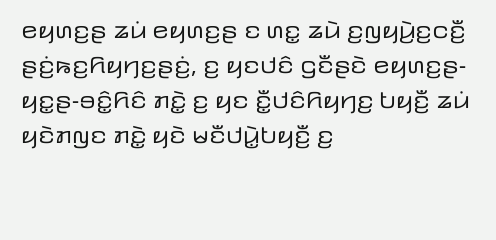ꤕꤟꤛꤢ꤬ꤔ ꤘꤣꤦ ꤕꤟꤛꤢ꤬ꤔ ꤢ ꤛꤢ꤭ ꤘꤣꤧ ꤢ꤬ꤜꤟꤣꤧ꤬ꤢ꤬ꤍꤢꤪ꤬ ꤔꤢꤦ꤬ꤒꤢ꤬ꤖꤟꤚꤢ꤬ꤔꤢꤦ꤬, ꤢ꤬ ꤟꤢꤓꤢꤨ ꤞꤢꤪꤔꤢꤧ ꤕꤟꤛꤢ꤬ꤔ-ꤟꤢ꤭ꤔ-ꤋꤢꤨ꤭ꤖꤢꤨ ꤊꤢꤧ꤭ ꤢ꤬ ꤟꤢ ꤢꤪ꤭ꤓꤢꤨꤖꤟꤚꤢ꤬ ꤝꤟꤢꤪ꤬ ꤘꤣꤦ ꤟꤢꤧꤊꤜꤢ ꤊꤢꤧ꤭ ꤟꤢꤧ ꤗꤢꤪꤓꤣꤧ꤭ꤝꤟꤢꤪ꤬ ꤢ꤬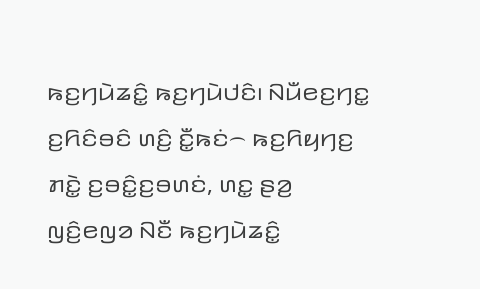ꤒꤢ꤬ꤚꤣꤧꤘꤢꤨ꤭ ꤒꤢ꤬ꤚꤣꤧꤓꤢꤨ꤯ ꤡꤣꤪꤕꤢ꤬ꤚꤢ꤭ ꤢ꤬ꤖꤢꤨꤋꤢꤨ ꤛꤢꤨ꤬ ꤢꤪ꤭ꤒꤢꤦ꤮ ꤒꤢ꤬ꤖꤟꤚꤢ꤬ ꤊꤢꤧ꤭ ꤢ꤬ꤋꤢꤨ꤭ꤢ꤬ꤋꤛꤢꤦ, ꤛꤢ꤭ ꤔꤤ꤬ ꤜꤢꤨ꤬ꤕꤜꤤ ꤡꤢꤪ ꤒꤢ꤬ꤚꤣꤧꤘꤢꤨ꤭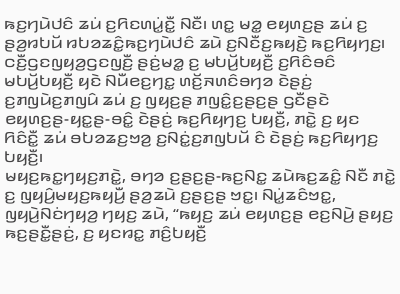ꤒꤢ꤬ꤚꤣꤧꤓꤢꤨ ꤘꤣꤦ ꤢ꤬ꤖꤢꤛꤣꤦ꤭ꤢꤪ꤭ ꤡꤢꤪ꤯ ꤛꤢ꤭ ꤗꤤ꤭ ꤕꤟꤛꤢ꤬ꤔ ꤘꤣꤦ ꤢ꤬ ꤔꤤ꤬ꤙꤝꤣꤩ ꤙꤝꤤꤘꤢꤨ꤭ꤒꤢ꤬ꤚꤣꤧꤓꤢꤨ ꤘꤣꤧ ꤢ꤬ꤡꤢꤪꤢ꤬ꤒꤟꤢꤧ꤬ ꤒꤢ꤬ꤖꤟꤚꤢ꤬꤯
ꤍꤢꤪ꤬ꤞꤢꤜꤟꤤ꤬ꤞꤢꤜꤢꤪ꤬ ꤔꤢꤦ꤬ꤗꤤ꤭ ꤢ꤬ ꤗꤝꤣꤩ꤬ꤝꤟꤢꤪ꤬ ꤢ꤬ꤖꤢꤨꤋꤢꤨ ꤗꤝꤣꤩ꤬ꤝꤟꤢꤪ꤬ ꤟꤢꤧ ꤡꤣꤪꤕꤢ꤬ꤚꤢ꤭ ꤛꤢꤩ꤬ꤏꤛꤢꤨꤋꤚꤤ ꤢꤧꤔꤢꤦ꤬ ꤢ꤬ꤊꤜꤣꤧꤢ꤬ꤊꤜꤣꤨ ꤘꤣꤦ ꤢ꤬ ꤜꤟꤢ꤬ꤔ ꤊꤜꤢꤨ꤭ꤢ꤬ꤔꤢ꤬ꤔ ꤞꤢꤪꤔꤢꤧ ꤕꤟꤛꤢ꤬ꤔ-ꤟꤢ꤭ꤔ-ꤋꤢꤨ꤭ ꤢꤧꤔꤢꤦ꤬ ꤒꤢ꤬ꤖꤟꤚꤢ꤬ ꤝꤟꤢꤪ꤬, ꤊꤢꤧ꤭ ꤢ꤬ ꤟꤢ ꤖꤢꤨꤢꤪ꤭ ꤘꤣꤦ ꤋꤝꤤꤘꤢ꤬ꤠꤤ꤬ ꤢ꤬ꤡꤢꤦ꤭ꤢ꤬ꤊꤜꤝꤣꤩ ꤢꤨ ꤢꤧꤔꤢꤦ꤬ ꤒꤢ꤬ꤖꤟꤚꤢ꤬ ꤝꤟꤢꤪ꤬꤯
ꤗꤟꤢ꤬ꤒꤢ꤭ꤚꤟꤢ꤬ꤊꤢꤧ꤭, ꤋꤚꤤ ꤢ꤬ꤔꤢ꤬ꤔ-ꤒꤢ꤬ꤡꤢ꤭ ꤘꤣꤧꤒꤢ꤬ꤘꤢꤨ꤭ ꤡꤢꤪ ꤊꤢꤧ꤭ ꤢ꤬ ꤜꤟꤣꤨ꤬ꤗꤟꤢ꤬ꤒꤟꤣꤪ꤬ ꤔꤤ꤬ꤘꤣꤧ ꤢ꤬ꤔꤢ꤬ꤔ ꤠꤢ꤭꤯ ꤡꤣꤦ꤭ꤘꤢꤨꤠꤢ꤭, ꤜꤟꤣꤧ꤬ꤡꤢꤦꤚꤟꤤ꤬ ꤚꤟꤢ꤬ ꤘꤣꤧ, “ꤒꤟꤢ꤬ ꤘꤣꤦ ꤕꤟꤛꤢ꤬ꤔ ꤕꤢ꤬ꤡꤣꤧ꤬ ꤔꤟꤢ꤬ ꤒꤢ꤬ꤔꤢꤪ꤭ꤔꤢꤦ꤬, ꤢ꤬ ꤟꤢꤙꤢ꤭ ꤊꤢꤨ꤬ꤝꤟꤢꤪ꤬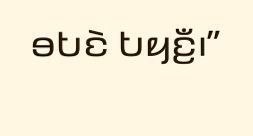ꤋꤝꤢꤧ ꤝꤟꤢꤪ꤬꤯”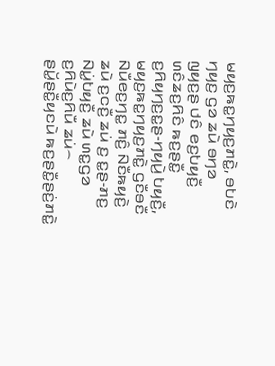ꤗꤟꤢ꤬ꤒꤢ꤭ꤚꤟꤢ꤬ꤊꤢꤧ꤭, ꤋꤝꤢꤧ ꤚꤟꤢ꤬ ꤞꤤ ꤘꤣꤧ ꤋꤚꤤ ꤜꤟꤢ꤬ꤔ ꤓꤢꤨ ꤕꤢ꤬ꤝꤟꤢꤪ꤬ ꤛꤢꤨꤘꤢ꤬ꤖꤢꤨ ꤒꤢ꤬ꤔꤢꤪ꤭ ꤢ꤬ꤖꤟꤚꤢ꤬ꤢ꤭ꤔ-ꤚꤟꤣꤧ꤬ ꤝꤟꤢꤪ꤬, ꤗꤟꤢ꤬ꤒꤢ꤭ꤚꤟꤢ꤬ꤊꤢꤧ꤭ ꤞꤢꤪꤋꤢꤪ ꤡꤣꤪꤕꤢ꤬ꤚꤢ꤭ ꤊꤢꤨ꤬ ꤡꤢꤪꤒꤟꤢꤧ꤬ ꤘꤣꤧ ꤢ꤬ꤍꤢꤪ꤬ ꤘꤣꤦ ꤢ꤬ ꤢ꤭ꤔ-ꤊꤢ꤬ ꤡꤣꤦ꤭ꤝꤟꤢꤪ꤬ ꤘꤣꤧ ꤛꤢ꤭ꤞꤤ ꤢ꤬ꤖꤣꤧꤢ꤬ꤖꤣꤪ ꤘꤣꤦ꤮ ꤔꤣꤩ꤭ꤔꤢꤪ꤭ꤟꤢꤣꤧ ꤒꤢ꤬ꤔꤢꤪ꤭ꤔꤢꤦ꤬ꤊꤢꤧ꤭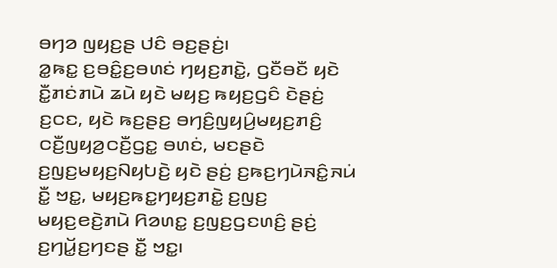ꤋꤚꤤ ꤜꤟꤢ꤬ꤔ ꤓꤢꤨ ꤋꤢ꤬ꤔꤢꤦ꤬꤯
ꤤ꤭ꤒꤢ꤭ ꤢ꤬ꤋꤢꤨ꤭ꤢ꤬ꤋꤛꤢꤦ ꤚꤟꤢ꤬ꤊꤢꤧ꤭, ꤞꤢꤪꤋꤢꤪ ꤟꤢꤧ ꤢꤪ꤭ꤊꤢꤦꤊꤣꤧ ꤘꤣꤧ ꤟꤢꤧ ꤗꤟꤢ꤬ ꤒꤟꤢ꤬ꤞꤢꤨ ꤢꤧꤔꤢꤦ꤬ ꤢ꤬ꤍꤢ, ꤟꤢꤧ ꤒꤢ꤬ꤔꤢ꤬ ꤋꤚꤢꤨ꤬ꤜꤟꤣꤨ꤬ꤗꤟꤢ꤬ꤊꤢꤨ꤬ ꤍꤢꤪ꤬ꤜꤟꤤ꤬ꤍꤢꤪ꤬ꤞꤢ꤭ ꤋꤛꤢꤦ, ꤗꤢꤔꤢꤧ ꤢ꤬ꤜꤢ꤬ꤗꤟꤢ꤬ꤡꤟꤝꤢꤧ꤬ ꤟꤢꤧ ꤔꤢꤦ꤬ ꤢ꤬ꤒꤢ꤬ꤚꤣꤧꤏꤢꤨ꤭ꤏꤣꤦ ꤢꤪ꤭ ꤠꤢ꤭, ꤗꤟꤢ꤬ꤒꤢ꤭ꤚꤟꤢ꤬ꤊꤢꤧ꤭ ꤢ꤬ꤜꤢ꤬ ꤗꤟꤢ꤬ꤕꤢꤧ꤬ꤊꤣꤧ ꤖꤤꤛꤢ꤭ ꤢ꤬ꤜꤢ꤬ꤞꤢꤛꤢꤨ꤬ ꤔꤢꤦ꤬ ꤢ꤬ꤚꤣꤩ꤭ꤢ꤬ꤚꤢꤔ ꤢꤪ꤭ ꤠꤢ꤭꤯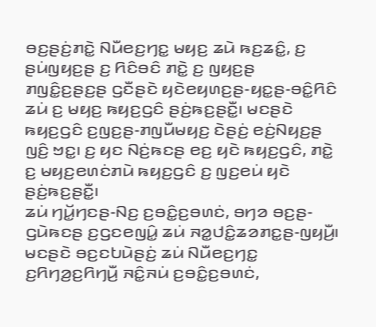ꤋꤢ꤬ꤔꤢꤦ꤬ꤊꤢꤧ꤭ ꤡꤣꤪꤕꤢ꤬ꤚꤢ꤭ ꤗꤟꤢ꤬ ꤘꤣꤧ ꤒꤢ꤬ꤘꤢꤨ꤭, ꤢ꤬ ꤔꤣꤦꤜꤟꤢ꤬ꤔ ꤢ꤬ ꤖꤢꤨꤋꤢꤨ ꤊꤢꤧ꤭ ꤢ꤬ ꤜꤟꤢ꤬ꤔ ꤊꤜꤢꤨ꤭ꤢ꤬ꤔꤢ꤬ꤔ ꤞꤢꤪꤔꤢꤧ ꤟꤢꤧꤕꤟꤛꤢ꤬ꤔ-ꤟꤢ꤭ꤔ-ꤋꤢꤨ꤭ꤖꤢꤨ ꤘꤣꤦ ꤢ꤬ ꤗꤟꤢ꤬ ꤒꤟꤢ꤬ꤞꤢꤨ ꤔꤢꤦ꤬ꤒꤢ꤬ꤔꤢꤪ꤭꤯ ꤗꤢꤔꤢꤧ ꤒꤟꤢ꤬ꤞꤢꤨ ꤢ꤬ꤜꤢ꤬ꤔ-ꤊꤜꤣꤪꤗꤟꤢ꤬ ꤢꤧꤔꤢꤦ꤬ ꤕꤢꤦ꤬ꤡꤟꤢ꤬ꤔ ꤜꤢꤨ꤬ ꤠꤢ꤭꤯ ꤢ꤬ ꤟꤢ ꤡꤢꤦ꤬ꤒꤢꤔ ꤕꤢ꤬ ꤟꤢꤧ ꤒꤟꤢ꤬ꤞꤢꤨ, ꤊꤢꤧ꤭ ꤢ꤬ ꤗꤟꤢ꤬ꤕꤛꤢꤦꤊꤣꤧ ꤒꤟꤢ꤬ꤞꤢꤨ ꤢ꤬ ꤜꤢ꤬ꤕꤣꤦ ꤟꤢꤧ ꤔꤢꤦ꤬ꤒꤢ꤬ꤔꤢꤪ꤭꤯
ꤘꤣꤦ ꤚꤣꤩ꤭ꤚꤢꤔ-ꤡꤢ꤬ ꤢ꤬ꤋꤢꤨ꤭ꤢ꤬ꤋꤛꤢꤦ, ꤋꤚꤤ ꤋꤢ꤬ꤔ-ꤞꤣꤧꤒꤢꤔ ꤢ꤬ꤞꤢꤕꤜꤣꤨ꤭ ꤘꤣꤦ ꤏꤤ꤭ꤓꤢꤨ꤭ꤘꤤꤊꤢ꤭ꤔ-ꤜꤟꤣꤪ꤬꤯ ꤗꤢꤔꤢꤧ ꤋꤢ꤬ꤢꤝꤣꤧꤔꤢꤦ꤬ ꤘꤣꤦ ꤡꤣꤪꤕꤢ꤬ꤚꤢ꤭ ꤢ꤬ꤖꤚꤤ꤬ꤢ꤬ꤖꤚꤣꤪ꤬ ꤏꤢꤨ꤭ꤏꤣꤦ ꤢ꤬ꤋꤢꤨ꤭ꤢ꤬ꤋꤛꤢꤦ,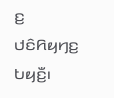ꤢ꤬ ꤓꤢꤨꤖꤟꤚꤢ꤬ ꤝꤟꤢꤪ꤬꤯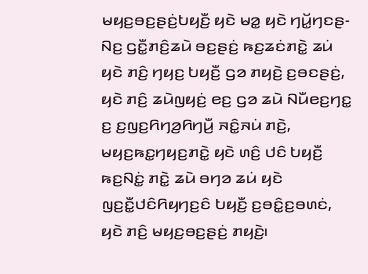ꤗꤟꤢ꤬ꤋꤢ꤬ꤔꤢꤦ꤬ꤝꤟꤢꤪ꤬ ꤟꤢꤧ ꤗꤤ꤭ ꤟꤢꤧ ꤚꤣꤩ꤭ꤚꤢꤔ-ꤡꤢ꤬ ꤞꤢꤪ꤭ꤊꤢꤨ꤬ꤘꤣꤧ ꤋꤢ꤬ꤔꤢꤦ꤬ ꤒꤢ꤬ꤘꤢꤦꤊꤢꤧ꤭ ꤘꤣꤦ ꤟꤢꤧ ꤊꤢꤨ꤬ ꤚꤟꤢ꤬ ꤝꤟꤢꤪ꤬ ꤞꤤ ꤊꤟꤢꤧ꤬ ꤢ꤬ꤋꤢꤔꤢꤦ꤬, ꤟꤢꤧ ꤊꤢꤨ꤬ ꤘꤣꤧꤜꤟꤢꤦ꤬ ꤕꤢ꤬ ꤞꤤ ꤘꤣꤧ ꤡꤣꤪꤕꤢ꤬ꤚꤢ꤭ ꤢ꤬ ꤢ꤬ꤜꤢ꤬ꤖꤚꤤ꤬ꤖꤚꤣꤪ꤬ ꤏꤢꤨ꤭ꤏꤣꤦ ꤊꤢꤧ꤬, ꤗꤟꤢ꤬ꤒꤢ꤭ꤚꤟꤢ꤬ꤊꤢꤧ꤭ ꤟꤢꤧ ꤛꤢꤨ꤬ ꤓꤢꤨ ꤝꤟꤢꤪ꤬ ꤒꤢ꤬ꤡꤢꤦ꤭ ꤊꤢꤧ꤭ ꤘꤣꤧ ꤋꤚꤤ ꤘꤣꤦ ꤟꤢꤧ ꤜꤢ꤬ꤢꤪ꤭ꤓꤢꤨꤖꤟꤚꤢ꤬ꤢꤨ ꤝꤟꤢꤪ꤬ ꤢ꤬ꤋꤢꤨ꤭ꤢ꤬ꤋꤛꤢꤦ, ꤟꤢꤧ ꤊꤢꤨ꤬ ꤗꤟꤢ꤬ꤋꤢ꤬ꤔꤢꤦ꤬ ꤊꤟꤢꤧ꤬꤯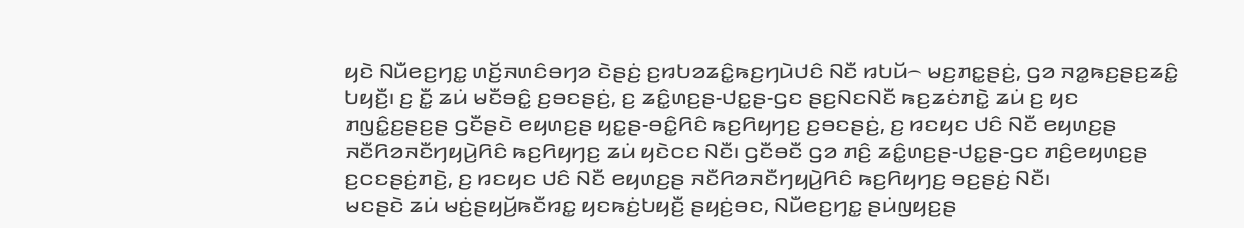ꤟꤢꤧ ꤡꤣꤪꤕꤢ꤬ꤚꤢ꤭ ꤛꤢꤩ꤬ꤏꤛꤢꤨꤋꤚꤤ ꤢꤧꤔꤢꤦ꤬ ꤢ꤬ꤙꤝꤤꤘꤢꤨ꤭ꤒꤢ꤬ꤚꤣꤧꤓꤢꤨ ꤡꤢꤪ ꤙꤝꤣꤩ꤮ ꤗꤢ꤬ꤊꤢ꤭ꤔꤢꤦ꤬, ꤞꤤ ꤏꤤ꤭ꤒꤢ꤬ꤔꤢ꤬ꤘꤢꤨ꤭ ꤝꤟꤢꤪ꤬꤯ ꤢ꤬ ꤢꤪ꤭ ꤘꤣꤦ ꤗꤢꤪꤋꤢꤨ꤭ ꤢ꤬ꤋꤢꤔꤢꤦ꤬, ꤢ꤬ ꤘꤢꤨ꤭ꤛꤢ꤬ꤔ-ꤓꤢ꤭ꤔ-ꤞꤢ ꤔꤢ꤬ꤡꤢꤡꤢꤪ ꤒꤢ꤬ꤘꤢꤦꤊꤢꤧ꤭ ꤘꤣꤦ ꤢ꤬ ꤟꤢ ꤊꤜꤢꤨ꤭ꤢ꤬ꤔꤢ꤬ꤔ ꤞꤢꤪꤔꤢꤧ ꤕꤟꤛꤢ꤬ꤔ ꤟꤢ꤭ꤔ-ꤋꤢꤨ꤭ꤖꤢꤨ ꤒꤢ꤬ꤖꤟꤚꤢ꤬ ꤢ꤬ꤋꤢꤔꤢꤦ꤬, ꤢ꤬ ꤙꤢꤟꤢ ꤓꤢꤨ ꤡꤢꤪ ꤕꤟꤛꤢ꤬ꤔ ꤏꤢꤪꤖꤤꤏꤢꤪꤚꤟꤣꤧ꤬ꤖꤢꤨ ꤒꤢ꤬ꤖꤟꤚꤢ꤬ ꤘꤣꤦ ꤟꤢꤧꤍꤢ ꤡꤢꤪ꤯ ꤞꤢꤪꤋꤢꤪ ꤞꤤ ꤊꤢꤨ꤬ ꤘꤢꤨ꤭ꤛꤢ꤬ꤔ-ꤓꤢ꤭ꤔ-ꤞꤢ ꤊꤢꤨ꤬ꤕꤟꤛꤢ꤬ꤔ ꤢ꤬ꤍꤢꤔꤢꤦ꤬ꤊꤢꤧ꤬, ꤢ꤬ ꤙꤢꤟꤢ ꤓꤢꤨ ꤡꤢꤪ ꤕꤟꤛꤢ꤬ꤔ ꤏꤢꤪꤖꤤꤏꤢꤪꤚꤟꤣꤧ꤬ꤖꤢꤨ ꤒꤢ꤬ꤖꤟꤚꤢ꤬ ꤋꤢ꤬ꤔꤢꤦ꤬ ꤡꤢꤪ꤯
ꤗꤢꤔꤢꤧ ꤘꤣꤦ ꤗꤢꤦ꤬ꤔꤟꤣꤩ꤬ꤒꤢꤪꤙꤢ꤭ ꤟꤢꤒꤢꤦ꤬ꤝꤟꤢꤪ꤬ ꤔꤟꤢꤦ꤬ꤋꤢ, ꤡꤣꤪꤕꤢ꤬ꤚꤢ꤭ ꤔꤣꤦꤜꤟꤢ꤬ꤔ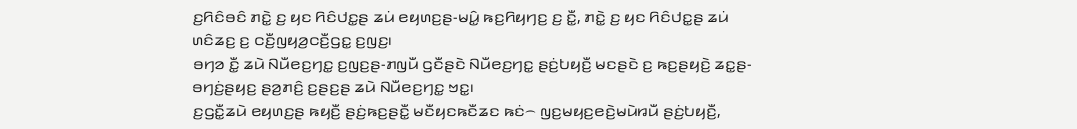ꤢ꤬ꤖꤢꤨꤋꤢꤨ ꤊꤢꤧ꤭ ꤢ꤬ ꤟꤢ ꤖꤢꤨꤓꤢ꤭ꤔ ꤘꤣꤦ ꤕꤟꤛꤢ꤬ꤔ-ꤗꤣꤨ꤭ ꤒꤢ꤬ꤖꤟꤚꤢ꤬ ꤢ꤬ ꤢꤪ꤭, ꤊꤢꤧ꤭ ꤢ꤬ ꤟꤢ ꤖꤢꤨꤓꤢ꤭ꤔ ꤘꤣꤦ ꤛꤢꤨꤘꤢ꤬ ꤢ꤬ ꤍꤢꤪ꤬ꤜꤟꤤ꤬ꤍꤢꤪ꤬ꤞꤢ꤭ ꤢ꤬ꤜꤢ꤬꤯
ꤋꤚꤤ ꤢꤪ꤭ ꤘꤣꤧ ꤡꤣꤪꤕꤢ꤬ꤚꤢ꤭ ꤢ꤬ꤜꤢ꤬ꤔ-ꤊꤜꤣꤪ ꤞꤢꤪꤔꤢꤧ ꤡꤣꤪꤕꤢ꤬ꤚꤢ꤭ ꤔꤢꤦ꤬ꤝꤟꤢꤪ꤬ ꤗꤢꤔꤢꤧ ꤢ꤬ ꤒꤢ꤬ꤔꤟꤢꤧ꤬ ꤘꤢ꤭ꤔ-ꤋꤚꤢꤦ꤬ꤔꤟꤢ꤬ ꤔꤤ꤬ꤊꤢꤨ꤬ ꤢ꤬ꤔꤢ꤬ꤔ ꤘꤣꤧ ꤡꤣꤪꤕꤢ꤬ꤚꤢ꤭ ꤠꤢ꤭꤯
ꤢ꤬ꤞꤢꤪ꤭ꤘꤣꤧ ꤕꤟꤛꤢ꤬ꤔ ꤒꤟꤢꤪ꤬ ꤔꤢꤦ꤬ꤒꤢ꤬ꤔꤢꤪ꤭ ꤗꤢꤪꤟꤢꤒꤢꤪꤘꤢ ꤒꤢꤦ꤮ ꤜꤢ꤬ꤗꤟꤢ꤬ꤕꤢꤧ꤬ꤗꤣꤧꤙꤣꤪ ꤔꤢꤦ꤬ꤝꤟꤢꤪ꤬,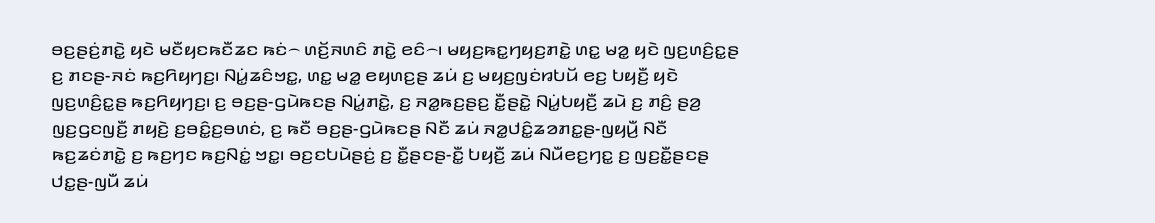ꤋꤢ꤬ꤔꤢꤦ꤬ꤊꤢꤧ꤭ ꤟꤢꤧ ꤗꤢꤪꤟꤢꤒꤢꤪꤘꤢ ꤒꤢꤦ꤮ ꤛꤢꤩ꤬ꤏꤛꤢꤨ ꤊꤢꤧ꤭ ꤕꤢꤨ꤮꤯ ꤗꤟꤢ꤬ꤒꤢ꤭ꤚꤟꤢ꤬ꤊꤢꤧ꤭ ꤛꤢ꤭ ꤗꤤ꤭ ꤟꤢꤧ ꤜꤢ꤬ꤛꤢꤨ꤬ꤢ꤭ꤔ ꤢ꤬ ꤊꤢꤔ-ꤏꤢꤦ ꤒꤢ꤬ꤖꤟꤚꤢ꤬꤯ ꤡꤣꤦ꤭ꤘꤢꤨꤠꤢ꤭, ꤛꤢ꤭ ꤗꤤ꤭ ꤕꤟꤛꤢ꤬ꤔ ꤘꤣꤦ ꤢ꤬ ꤗꤟꤢ꤬ꤜꤢꤦꤙꤝꤣꤩ ꤕꤢ꤬ ꤝꤟꤢꤪ꤬ ꤟꤢꤧ ꤜꤢ꤬ꤛꤢꤨ꤬ꤢ꤭ꤔ ꤒꤢ꤬ꤖꤟꤚꤢ꤬꤯ ꤢ꤬ ꤋꤢ꤬ꤔ-ꤞꤣꤧꤒꤢꤔ ꤡꤣꤦ꤭ꤊꤢꤧ꤭, ꤢ꤬ ꤏꤤ꤭ꤒꤢ꤬ꤔꤢ꤬ ꤢꤪ꤭ꤔꤢꤧ꤭ ꤡꤣꤦ꤭ꤝꤟꤢꤪ꤬ ꤘꤣꤧ ꤢ꤬ ꤊꤢꤨ꤬ ꤔꤤ꤬ ꤜꤢ꤬ꤞꤢꤜꤢꤪ꤬ ꤊꤟꤢꤧ꤬ ꤢ꤬ꤋꤢꤨ꤭ꤢ꤬ꤋꤛꤢꤦ, ꤢ꤬ ꤒꤢꤪ ꤋꤢ꤬ꤔ-ꤞꤣꤧꤒꤢꤔ ꤡꤢꤪ ꤘꤣꤦ ꤏꤤ꤭ꤓꤢꤨ꤭ꤘꤤꤊꤢ꤭ꤔ-ꤜꤟꤣꤪ꤬ ꤡꤢꤪ ꤒꤢ꤬ꤘꤢꤦꤊꤢꤧ꤭ ꤢ꤬ ꤒꤢ꤬ꤚꤢ ꤒꤢ꤬ꤡꤢꤦ꤭ ꤠꤢ꤭꤯ ꤋꤢ꤬ꤢꤝꤣꤧꤔꤢꤦ꤬ ꤢ꤬ ꤢꤪ꤭ꤔꤢꤔ-ꤢꤪ꤭ ꤝꤟꤢꤪ꤬ ꤘꤣꤦ ꤡꤣꤪꤕꤢ꤬ꤚꤢ꤭ ꤢ꤬ ꤜꤢ꤬ꤢꤪ꤭ꤔꤢꤔ ꤓꤢ꤭ꤔ-ꤜꤣꤪ ꤘꤣꤦ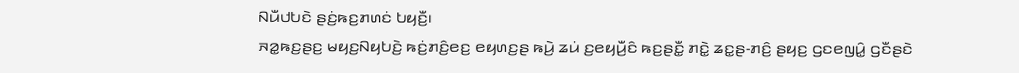ꤡꤣꤪꤓꤝꤢꤧ ꤔꤢꤦ꤬ꤒꤢ꤬ꤊꤛꤢꤦ ꤝꤟꤢꤪ꤬꤯
ꤏꤤ꤭ꤒꤢ꤬ꤔꤢ꤬ ꤗꤟꤢ꤬ꤡꤟꤝꤢꤧ꤬ ꤒꤢꤦ꤬ꤊꤢꤨ꤬ꤕꤢ꤬ ꤕꤟꤛꤢ꤬ꤔ ꤒꤣꤧ꤬ ꤘꤣꤦ ꤢ꤬ꤕꤟꤣꤪ꤬ꤢꤨ ꤒꤢ꤬ꤔꤢꤪ꤭ ꤊꤢꤧ꤭ ꤘꤢ꤭ꤔ-ꤊꤢꤨ꤬ ꤔꤟꤢ꤬ ꤞꤢꤕꤜꤣꤨ꤭ ꤞꤢꤪꤔꤢꤧ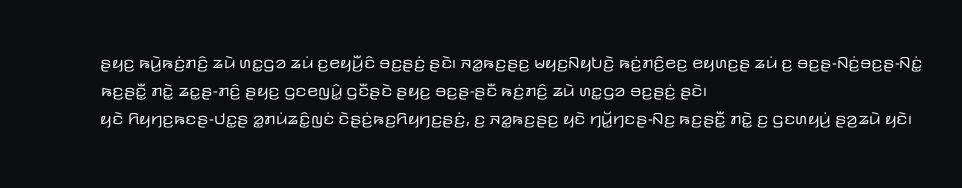ꤔꤟꤢ꤬ ꤒꤣꤧ꤬ꤒꤢꤦ꤬ꤊꤢꤨ꤬ ꤘꤣꤧ ꤛꤢ꤭ꤞꤤ ꤘꤣꤦ ꤢ꤬ꤕꤟꤣꤪ꤬ꤢꤨ ꤋꤢ꤬ꤔꤢꤦ꤬ ꤔꤢꤧ꤯ ꤏꤤ꤭ꤒꤢ꤬ꤔꤢ꤬ ꤗꤟꤢ꤬ꤡꤟꤝꤢꤧ꤬ ꤒꤢꤦ꤬ꤊꤢꤨ꤬ꤕꤢ꤬ ꤕꤟꤛꤢ꤬ꤔ ꤘꤣꤦ ꤢ꤬ ꤋꤢ꤬ꤔ-ꤡꤢꤦ꤬ꤋꤢ꤬ꤔ-ꤡꤢꤦ꤭ ꤒꤢ꤬ꤔꤢꤪ꤭ ꤊꤢꤧ꤭ ꤘꤢ꤭ꤔ-ꤊꤢꤨ꤬ ꤔꤟꤢ꤬ ꤞꤢꤕꤜꤣꤨ꤭ ꤞꤢꤪꤔꤢꤧ ꤔꤟꤢ꤬ ꤋꤢ꤬ꤔ-ꤔꤢꤪ ꤒꤢꤦ꤬ꤊꤢꤨ꤬ ꤘꤣꤧ ꤛꤢ꤭ꤞꤤ ꤋꤢ꤬ꤔꤢꤦ꤬ ꤔꤢꤧ꤯
ꤟꤢꤧ ꤖꤟꤚꤢ꤬ꤒꤢꤔ-ꤓꤢ꤭ꤔ ꤤ꤭ꤊꤣꤦꤘꤢꤨ꤭ꤜꤢꤦ ꤢꤧꤔꤢꤦ꤬ꤒꤢ꤬ꤖꤟꤚꤢ꤬ꤔꤢꤦ꤬, ꤢ꤬ ꤏꤤ꤭ꤒꤢ꤬ꤔꤢ꤬ ꤟꤢꤧ ꤚꤣꤩ꤭ꤚꤢꤔ-ꤡꤢ꤬ ꤒꤢ꤬ꤔꤢꤪ꤭ ꤊꤢꤧ꤭ ꤢ꤬ ꤞꤢꤛꤟꤣꤦ꤬ ꤔꤤ꤬ꤘꤣꤧ ꤟꤢꤧ꤯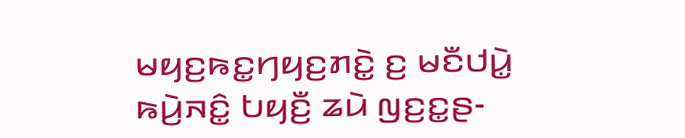ꤗꤟꤢ꤬ꤒꤢ꤭ꤚꤟꤢ꤬ꤊꤢꤧ꤭ ꤢ꤬ ꤗꤢꤪꤓꤣꤧ꤭ ꤒꤣꤧ꤬ꤏꤢꤨ꤭ ꤝꤟꤢꤪ꤬ ꤘꤣꤧ ꤜꤢ꤬ꤢ꤭ꤔ-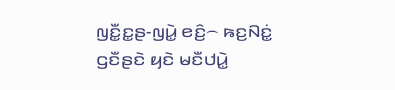ꤜꤢꤪ꤭ꤢ꤭ꤔ-ꤜꤣꤧ꤭ ꤕꤢꤨ꤬꤮ ꤒꤢ꤬ꤡꤢꤦ꤭ ꤞꤢꤪꤔꤢꤧ ꤟꤢꤧ ꤗꤢꤪꤓꤣꤧ꤭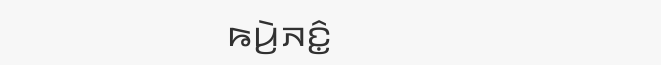ꤒꤣꤧ꤬ꤏꤢꤨ꤭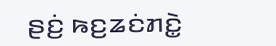ꤔꤢꤦ꤬ ꤒꤢ꤬ꤘꤢꤦꤊꤢꤧ꤭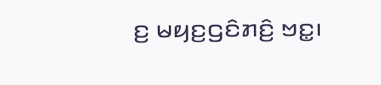ꤢ꤬ ꤗꤟꤢ꤬ꤞꤢꤨꤊꤢꤨ꤬ ꤠꤢ꤭꤯